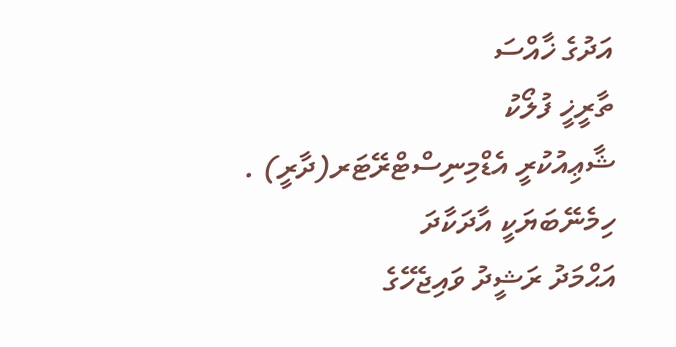އަދުގެ ޚާއްސަ
ތާރީޚީ ފުލޯކު
ޝާޢިއުކުރީ އެޑްމިނިސްޓްރޭޓަރ(ދާރީ) . ހިމެނޭބަޔަކީ އާދަކާދަ
އަޙްމަދު ރަޝީދު ވައިޖެހޭގެ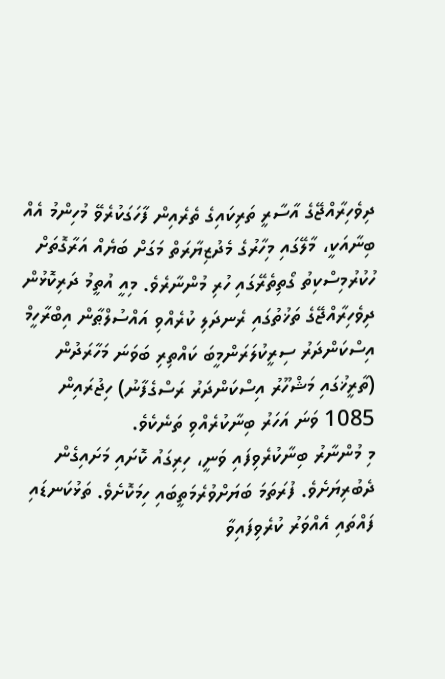ދިވެހިރާއްޖޭގެ އާސާރީ ތަރިކައިގެ ތެރެއިން ފާހަގަކުރެވޭ މުހިންމު އެއް ބިނާއަކީ، މާލޭގައި މިހާރުގެ މެދުޒިޔާރަތް މަގަށް ބަޔެއް އަރާގޮތަށް ހުކުރުމިސްކިތު ގޯތިތެރޭގައި ހުރި މުންނާރެވެ. މިއީ އުތީމު ދަރިކޮޅުން ދިވެހިރާއްޖޭގެ ތަޚުތުގައި ރެނދަލި ކުރެއްވި އައްސުލްޠާން އިބްރާހީމް އިސްކަންދަރު ސިރީކުލަރަންމީބަ ކައްތިރި ބަވަނަ މަހާރަދުން (ތާރީޚުގައި މަޝްހޫރު އިސްކަންދަރު ރަސްގެފާނު) ހިޖުރައިން 1085 ވަނަ އަހަރު ބިނާކުރެއްވި ތަނެކެވެ.
މި މުންނާރު ބިނާކުރެވިފައި ވަނީ، ހިރިގައު ކޮށައި މަށައިގެން ދެބުރިޔަށެވެ. ފުރަތަމަ ބަޔަށްވުރެމަތީބައި ހިމަކޮށެވެ. ތަޅުކަނޑައި ފައްތައި އެއްވަރު ކުރެވިފައިވާ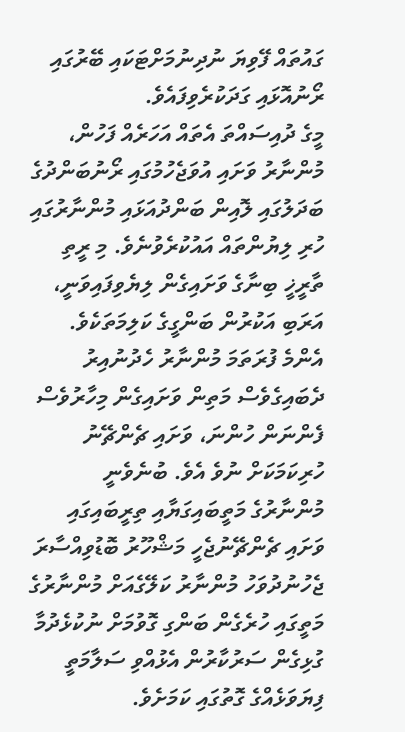ގައުތައް ފޭވިޔަ ނުދިނުމަށްޓަކައި ބޭރުގައި ރޯނުއޮޅައި ގަދަކުރެވިފައެވެ.
މީގެ ދުއިސައްތަ އެތައް އަހަރެއް ފަހުން، މުންނާރު ވަށައި އުވަޖެހުމުގައި ރޯނުބަންދުގެ ބަދަލުގައި ލޮއިން ބަންދުއަޅައި މުންނާރުގައި ހުރި ލިޔުންތައް އައުކުރެވުނެވެ. މި ރީތި ތާރީޚީ ބިނާގެ ވަށައިގެން ލިޔެވިފައިވަނީ، އަރަބި އަކުރުން ބަންގީގެ ކަލިމަތަކެވެ. އެންމެ ފުރަތަމަ މުންނާރު ހެދުނުއިރު ދެބައިގެވެސް މަތިން ވަށައިގެން މިހާރުވެސް ފެންނަން ހުންނަ، ވަށައި ޗެންޗޭނު ހުރިކަމަކަށް ނުވެ އެވެ. ބުނެވެނީ މުންނާރުގެ މަތީބައިގަޔާއި ތިރީބައިގައި ވަށައި ޗެންޗޭނުޖެހީ މަޝްހޫރު ބޮޑުވިއްސާރަ ޖެހުނުދުވަހު މުންނާރު ކަލޭގެއަށް މުންނާރުގެ މަތީގައި ހުރެގެން ބަންގި ގޮވުމަށް ނުކުޅެދުމާ ގުޅިގެން ސަރުކާރުން އެޅުއްވި ސަލާމަތީ ފިޔަވަޅެއްގެ ގޮތުގައި ކަމަށެވެ.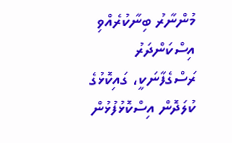މުންނާރު ބިނާކުރެއްވި އިސްކަންދަރު ރަސްގެފާނަކީ، ގައިކޮޅުގެ ކުލަދޮން އިސްކޮޅުފުޅުން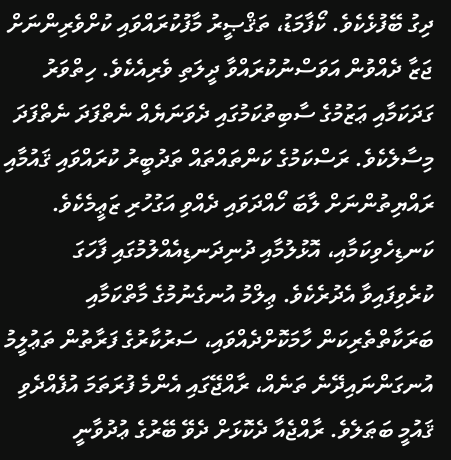ދިގު ބޭފުޅެކެވެ. ކޯފާމަޑު، ތަޤްޞީރު މާފުކުރައްވައި ކުށްވެރިންނަށް ޖަޒާ ދެއްވުން އަވަސްނުކުރައްވާ ދީލަތި ވެރިއެކެވެ. ހިތްވަރު ގަދަކަމާއި ޢަޒުމުގެ ސާބިތުކަމުގައި ދެވަނަޔެއް ނެތްފަދަ ނެތްފަދަ މިސާލެކެވެ. ރަސްކަމުގެ ކަންތައްތައް ތަދުބީރު ކުރައްވައި ޤައުމާއި ރައްޔިތުންނަށް ލާބަ ހޯއްދަވައި ދެއްވި އަގުހުރި ޒަޢީމެކެވެ. ކަނޑިހެވިކަމާއި، އޮޅުލުމާއި ދުނިދަނޑިއެއްލުމުގައި ފާހަގަ ކުރެވިފައިވާ އެދުރެކެވެ. ޢިލްމު އުނގެނުމުގެ މާތްކަމާއި ބަރަކާތްތެރިކަން ހާމަކޮށްދެއްވައި، ސަރުކާރުގެ ފަރާތުން ތަޢުލީމު އުނގަންނައިދޭނެ ތަނެއް، ރާއްޖޭގައި އެންމެ ފުރަތަމަ އުފެއްދެވި ޤައުމީ ބަޠަލެވެ. ރާއްޖެއާ ދެކޮޅަށް ދެވޭ ބޭރުގެ ޢުދުވާނީ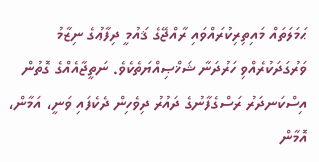ޙަމަލަތައް މައިތިރިކުރައްވައި ރާއްޖޭގެ ޤައުމީ ދިފާޢުގެ ނިޒާމު ވަރުގަދަކުރެއްވި ހަރުދަނާ ޝަޚްޞިއްޔަތެކެވެ. ނަތީޖާއެއްގެ ގޮތުން އިސްކަނދަރު ރަސްގެފާނުގެ ދައުރު ދިވެހިން ދެކެފައި ވަނީ، އަމާން، އޮމާން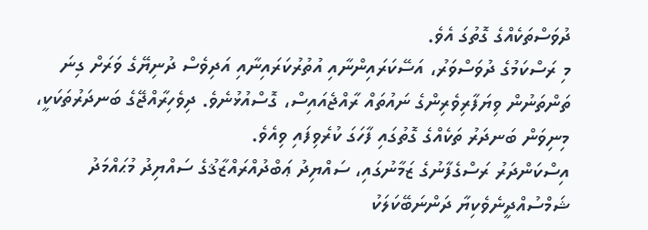ދުވަސްތަކެއްގެ ގޮތުގަ އެވެ.
މި ރަސްކަމުގެ ދުވަސްވަރު، އަސޭކަރައިންނާއި އުތުރުކަރައިނާއި އަދިވެސް ދުނިޔޭގެ ވަރަށް ގިނަ ތަންތަނުން ވިޔަފާރިވެރިންގެ ނައުތައް ރާއްޖެއައިސް، ގޮސްއުޅުނެވެ. ދިވެހިރާއްޖޭގެ ބަނދަރުތަކަކީ، މިނިވަން ބަނދަރު ތަކެއްގެ ގޮތުގައި ފާހަގަ ކުރެވިފައި ވިއެވެ.
އިސްކަންދަރު ރަސްގެފާނުގެ ޒަމާނުގައި، ސައްޔިދު ޢަބްދުއްރައްޒާޤުގެ ސައްޔިދު މުޙައްމަދު ޝަމްސުއްދީނެވެކިޔާ ދަންނަބޭކަލަކު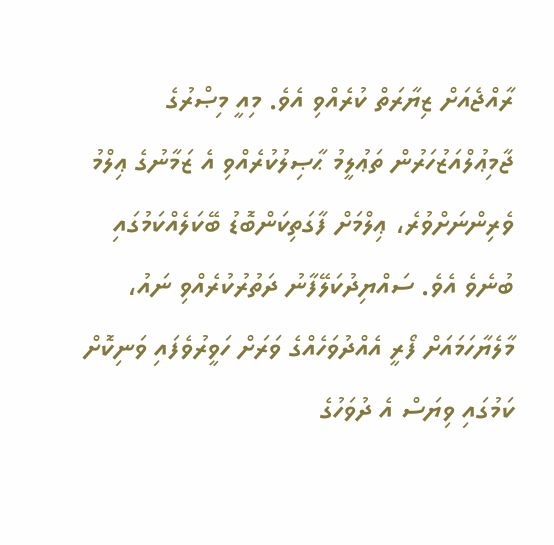ރާއްޖެއަށް ޒިޔާރަތް ކުރެއްވި އެވެ. މިއީ މިޞްރުގެ ޖާމިޢުލްއަޒުހަރުން ތަޢުލީމު ޙާޞިލުކުރެއްވި އެ ޒަމާނުގެ ޢިލްމު ވެރިންނަށްވުރެ، ޢިލްމަށް ފާގަތިކަންބޮޑު ބޭކަލެއްކަމުގައި ބުނެވެ އެވެ. ސައްޔިދުކަލޭފާނު ދަތުރުކުރެއްވި ނައު، މާލެޔާހަމައަށް ފޯރީ އެއްދުވަހެއްގެ ވަރަށް ހަވީރުވެފައި ވަނިކޮށް ކަމުގައި ވިޔަސް އެ ދުވަހުގެ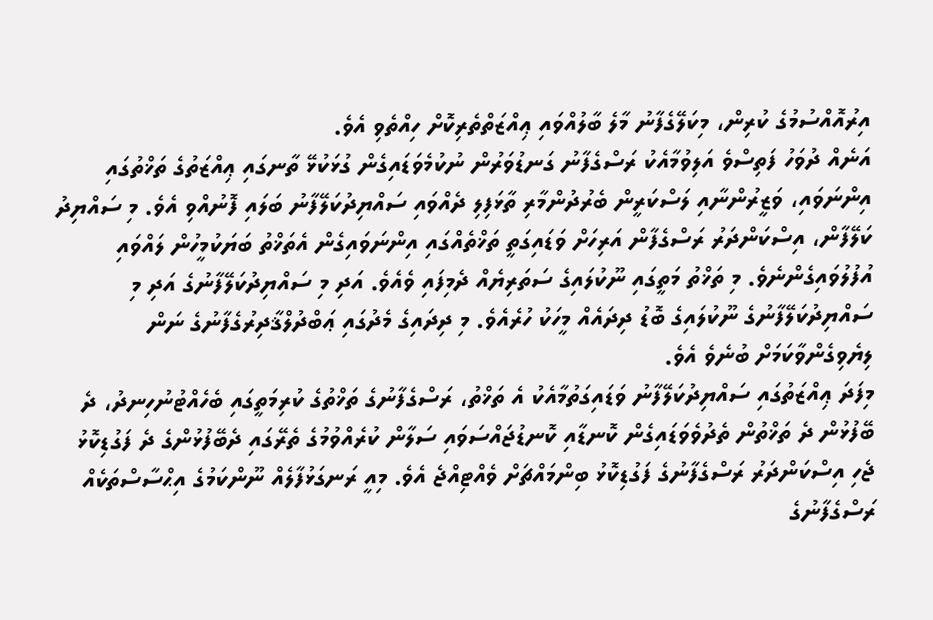އިރުއޮއްސުމުގެ ކުރިން، މިކަލޭގެފާނު މާލެ ބާލުއްވައި ޢިއްޒަތްތެރިކޮށް ހިއްތެވި އެވެ.
އަނެއް ދުވަހު ފަތިސްވެ އަލިވުމާއެކު ރަސްގެފާނު ގަނޑުވަރުން ނުކުމެވަޑައިގެން ގުޅަކުޅޭ ތާނގައި ޢިއްޒަތުގެ ތަޚްތުގައި އިންނަވައި، ވަޒީރުންނާއި ލަސްކަރީން ބެރުދުންމާރި ތާޅަފިލި ދެއްވައި ސައްޔިދުކަލޭފާނު ބަލައި ފޮނުއްވި އެވެ. މި ސައްޔިދު ކަލޭފާން، އިސްކަންދަރު ރަސްގެފާން އަރިހަށް ވަޑައިގަތީ ތަޚްތެއްގައި އިންނަވައިގެން އެތަޚްތު ބަޔަކުމީހުން ލައްވައި އުފުލުވައިގެންނެވެ. މި ތަޚްތު މަތީގައި ނޫކުލައިގެ ސަތަރިޔެއް ދެމިފައި ވެއެވެ. އަދި މި ސައްޔިދުކަލޭފާނުގެ އަދި މި ސައްޔިދުކަލޭފާނުގެ ނޫކުލައިގެ ބޮޑު ދިދައެއް މީހަކު ހުރެއެވެ. މި ދިދައިގެ މެދުގައި ޢަބްދުލްޤާދިރުގެފާނުގެ ނަން ލިޔެވިގެންވާކަމަށް ބުނެވެ އެވެ.
މިފަދަ ޢިއްޒަތުގައި ސައްޔިދުކަލޭފާނު ވަޑައިގަތުމާއެކު އެ ތަޚްތު، ރަސްގެފާނުގެ ތަޚްތުގެ ކުރިމަތީގައި ބެހެއްޓުނުހިނދު، ދެ ބޭފުޅުން ދެ ތަޚްތުން ތެދުވެވަޑައިގެން ކޮނޑާއި ކޮނޑުޖައްސަވައި ސަލާން ކުރެއްވުމުގެ ތެރޭގައި ދެބޭފުޅުންގެ ދެ ފަގުޑިކޮޅު ޖެހި އިސްކަންދަރު ރަސްގެފާނުގެ ފަގުޑިކޮޅު ބިންމައްޗަށް ވެއްޓިއްޖެ އެވެ. މިއީ ރަނގަޅުފާލެއް ނޫންކަމުގެ އިޙްސާސްތަކެއް ރަސްގެފާނުގެ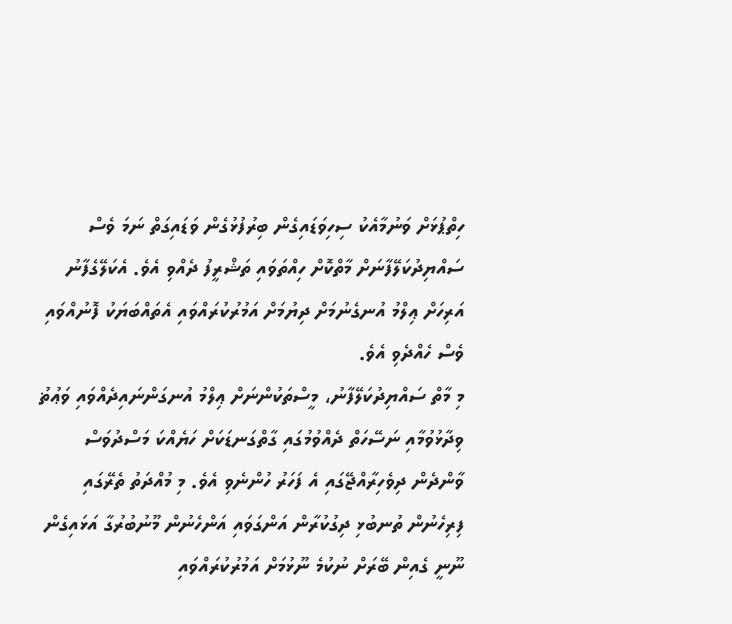ހިތްޕުޅަށް ވަނުމާއެކު ސިހިވަޑައިގެން ބިރުފުޅުގެން ވަޑައިގަތް ނަމަ ވެސް ސައްޔިދުކަލޭފާނަށް މާތްކޮށް ހިއްތަވައި ތަޝްރީފު ދެއްވި އެވެ. އެކަލޭގެފާނު އަރިހަށް ޢިލްމު އުނގެނުމަށް ދިޔުމަށް އަމުރުކުރައްވައި އެތައްބަޔަކު ފޮނުއްވައި ވެސް ހެއްދެވި އެވެ.
މި މާތް ސައްޔިދުކަލޭފާނު، މީސްތަކުންނަށް ޢިލްމު އުނގަންނައިދެއްވައި ވަޢުޡު ވިދާޅުވުމާއި ނަސޭހަތް ދެއްވުމުގައި ގާތްގަނޑަކަށް ހަޔެއްކަ މަސްދުވަސް ވާންދެން ދިވެހިރާއްޖޭގައި އެ ފަހަރު ހުންނެވި އެވެ. މި މުއްދަތު ތެރޭގައި ފިރިހެނުން ތުނބުޅި ދިގުކުރާން އަންގަވައި އަންހެނުން މޫނުބުރުގާ އަޅައިގެން ނޫނީ ގެއިން ބޭރަށް ނުކުމެ ނޫޅުމަށް އަމުރުކުރައްވައި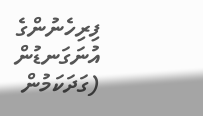ފިރިހެނުންގެ އުނަގަނޑުން (ގަދަކަމުން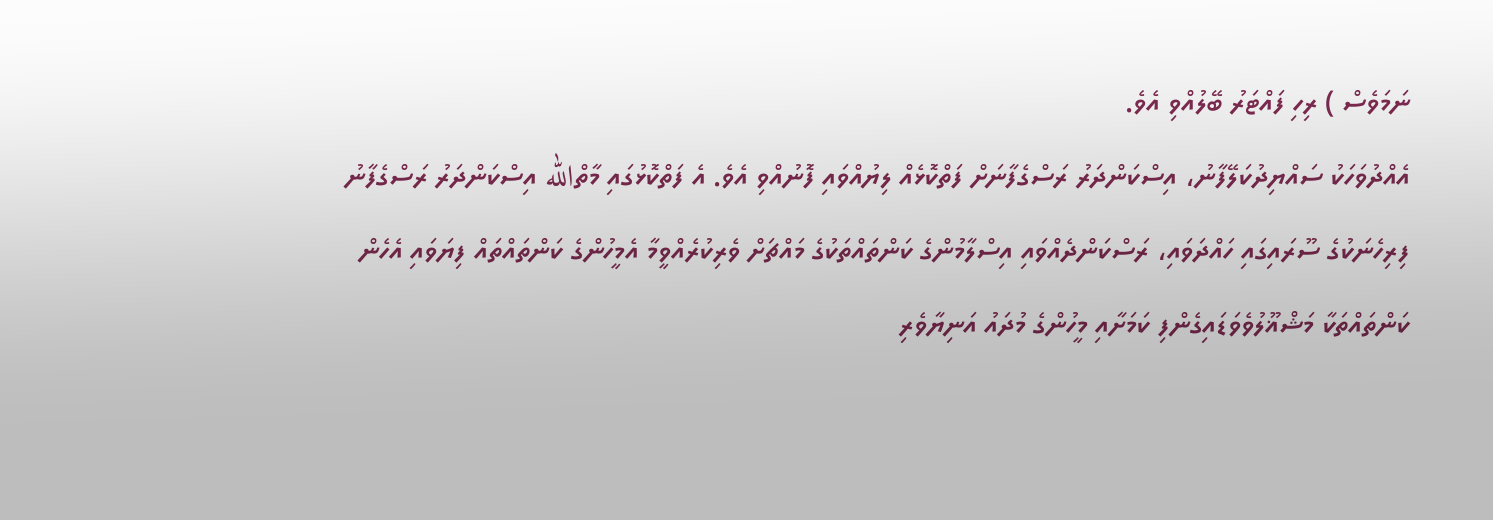ނަމަވެސް ) ރިހި ފައްޓަރު ބޭލުއްވި އެވެ.
އެއްދުވަހަކު ސައްޔިދުކަލޭފާނު، އިސްކަންދަރު ރަސްގެފާނަށް ފަތްކޮޅެއް ލިޔުއްވައި ފޮނުއްވި އެވެ. އެ ފަތްކޮޅުގައި މާތްالله އިސްކަންދަރު ރަސްގެފާނު ފިރިހެނަކުގެ ސޫރައިގައި ހައްދަވައި، ރަސްކަންދެއްވައި އިސްލާމުންގެ ކަންތައްތަކުގެ މައްޗަށް ވެރިކުރެއްވީމާ އެމީހުންގެ ކަންތައްތައް ފިޔަވައި އެހެން ކަންތައްތަކާ މަޝްޣޫލުވެވަޑައިގެންފި ކަމަށާއި މީހުންގެ މުދައު އަނިޔާވެރި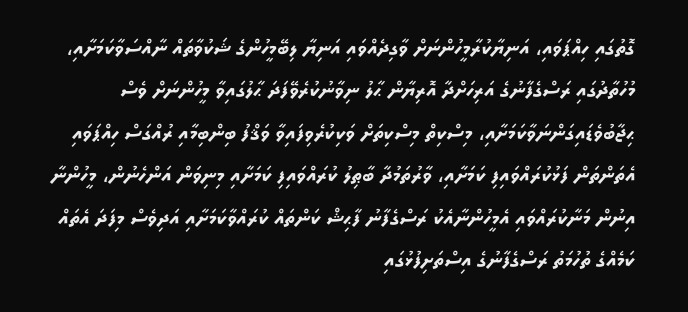ގޮތުގައި ހިއްޕަވައި، އަނިޔާކުރާމީހުންނަށް ވާގިދެއްވައި އަނިޔާ ލިބޭމީހުންގެ ޝަކުވާތައް ނާއްސަވާކަމަށާއި، މުހުތާދުގައި ރަސްގެފާނުގެ އަރިހަށްދާ އޮރިޔާން ޙާލު ނިވާނުކުރެވޭފަދަ ޙާލުގައިވާ މީހުންނަށް ވެސް ޙިޖާބުވެޑައިގަންނަވާކަމަށާއި، މިސްކިތް މިސްކިތަށް ވަކިކުރެވިފައިވާ ވަޤްފު ބިންބިމާއި ރުއްގަސް ހިއްޕަވައި އެތަންތަން ފަޅުކުރައްވައިފި ކަމަށާއި، ވާރުތަމުދާ ބާޠިލު ކުރައްވައިފި ކަމަށާއި މިނިވަން އަންހެނުން، މީހުންނާ އިނުން މަނާކުރައްވައި އެމީހުންނާއެކު ރަސްގެފާނު ފާޙިޝް ކަންތައް ކުރައްވާކަމަށާއި އަދިވެސް މިފަދަ އެތައް ކަމެއްގެ ތުހުމަތު ރަސްގެފާނުގެ އިސްތަށިފުޅުގައި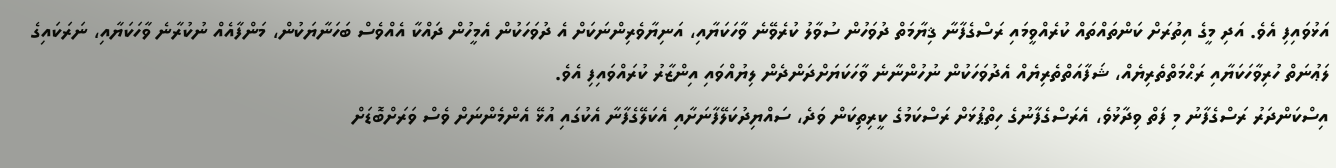އަޅުވައިފި އެވެ. އަދި މީގެ އިތުރަށް ކަންތައްތައް ކުރެއްވީމައި ރަސްގެފާނާ ޤިޔާމަތް ދުވަހުން ސުވާލު ކުރެވޭނެ ވާހަކަޔާއި، އަނިޔާވެރިންނަކަށް އެ ދުވަހަކުން އެމީހުން ދައްކާ އެއްވެސް ބަހަނާޔަކުން، މަންފާއެއް ނުކުރާނެ ވާހަކަޔާއި، ނަރަކައިގެ ލަޢުނަތް ހުރިވާހަކަޔާއި ރަޙްމަތްތެރިޔެއް، ޝަފާއަތްތެރިޔެއް އެދުވަހަކުން ނުހުންނާނެ ވާހަކަޔަށްދަންދެން ލިޔުއްވައި އިންޒާރު ކުރައްވައިފި އެވެ.
އިސްކަންދަރު ރަސްގެފާނު މި ފަތް ވިދާޅުވެ، އެރަސްގެފާނުގެ ހިތްޕުޅަށް ރަސްކަމުގެ ކީރިތިކަން ވަދެ، ސައްޔިދުކަލޭފާނަށާއި އެކަލޭގެފާނާ އެކުގައި އުޅޭ އެންމެންނަށް ވެސް ވަރަށްބޮޑަށް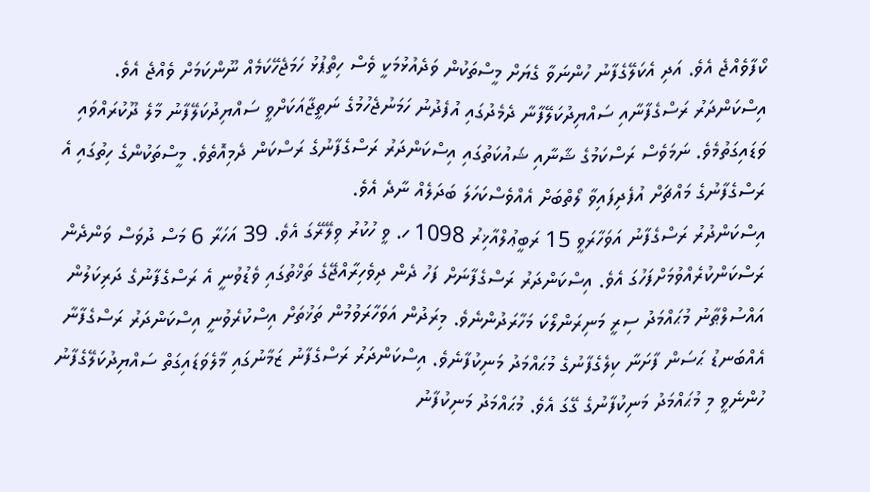ކޯފާވެއްޖެ އެވެ. އަދި އެކަލޭގެފާނު ހުންނަވާ ގެޔަށް މީސްތަކުން ވަދެއުޅުމަކީ ވެސް ހިތްޕުޅު ހަމަޖެހޭކަމެއް ނޫންކަމަށް ވެއްޖެ އެވެ.
އިސްކަންދަރު ރަސްގެފާނާއި ސައްޔިދުކަލޭފާނާ ދެމެދުގައި އުފެދުނު ހަމަނުޖެހުމުގެ ނަތީޖާއަކަށްވީ ސައްޔިދުކަލޭފާނު މާލެ ދޫކުރައްވައި ވަޑައިގަތުމެވެ. ނަމަވެސް ރަސްކަމުގެ ޝާނާއި ޝައުކަތުގައި އިސްކަންދަރު ރަސްގެފާނުގެ ރަސްކަން ދެމިއޮތެވެ. މީސްތަކުންގެ ހިތުގައި އެ ރަސްގެފާނުގެ މައްޗަށް އުފެދިފައިވާ ލޯތްބަށް އެއްވެސްކަހަލަ ބަދަލެއް ނާދެ އެވެ.
އިސްކަންދުރު ރަސްގެފާނު އަވަހާރަވީ 15 ރަބީޢުލްއާޚިރު 1098 ހ. ވީ ހުކުރު ވިލޭރޭގަ އެވެ. 39 އަހަރާ 6 މަސް ދުވަސް ވަންދެން ރަސްކަންކުރެއްވުމަށްފަހުގަ އެވެ. އިސްކަންދަރު ރަސްގެފާނަށް ފަހު ދެން ދިވެހިރާއްޖޭގެ ތަޚްތުގައި ވެޑުވުނީ އެ ރަސްގެފާނުގެ ދަރިކަލުން އައްސުލްޠާނު މުޙައްމަދު ސިރީ މަނިރަންލޯކަ މަހާރަދުންނެވެ. މިރަދުން އަވަހާރަވުމުން ތަޚުތަށް އިސްކުރެވުނީ އިސްކަންދަރު ރަސްގެފާނާ އެއްބަނޑު ޙަސަން ފާށަނާ ކިލެގެފާނުގެ މުޙައްމަދު މަނިކުފާނެވެ. އިސްކަންދަރު ރަސްގެފާނު ޒަމާނުގައި މާލެވަޑައިގަތް ސައްޔިދުކަލޭގެފާނު ހުންނެވީ މި މުޙައްމަދު މަނިކުފާނުގެ ގޭގަ އެވެ. މުޙައްމަދު މަނިކުފާނު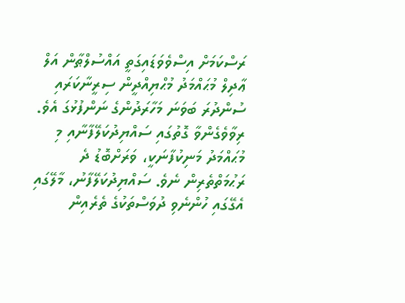ރަސްކަމަށް އިސްވެވަޑައިގަތީ އައްސުލްޠާން އަލް ޢާދިލް މުޙައްމަދު މުޙްޔިއްދީން ސިރީނާކަރައި ސުންދުރަ ބަވަނަ މަހާރަދުންގެ ނަންފުޅުގަ އެވެ. ރިވާވެގެންވާ ގޮތުގައި ސައްޔިދުކަލޭފާނާއި މި މުޙައްމަދު މަނިކުފާނަކީ، ވަރަށްބޮޑު ދެ ރަޙުމަތްތެރިން ނެވެ. ސައްޔިދުކަލޭފާނު، މާލޭގައި އެގޭގައި ހުންނެވި ދުވަސްތަކުގެ ތެރެއިން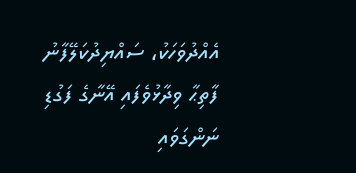އެއްދުވަހަކު، ސައްޔިދުކަލޭފާނު ފާތިޙާ ވިދާޅުވެފައި އޭނާގެ ފަގުޑި ނަންގަވައި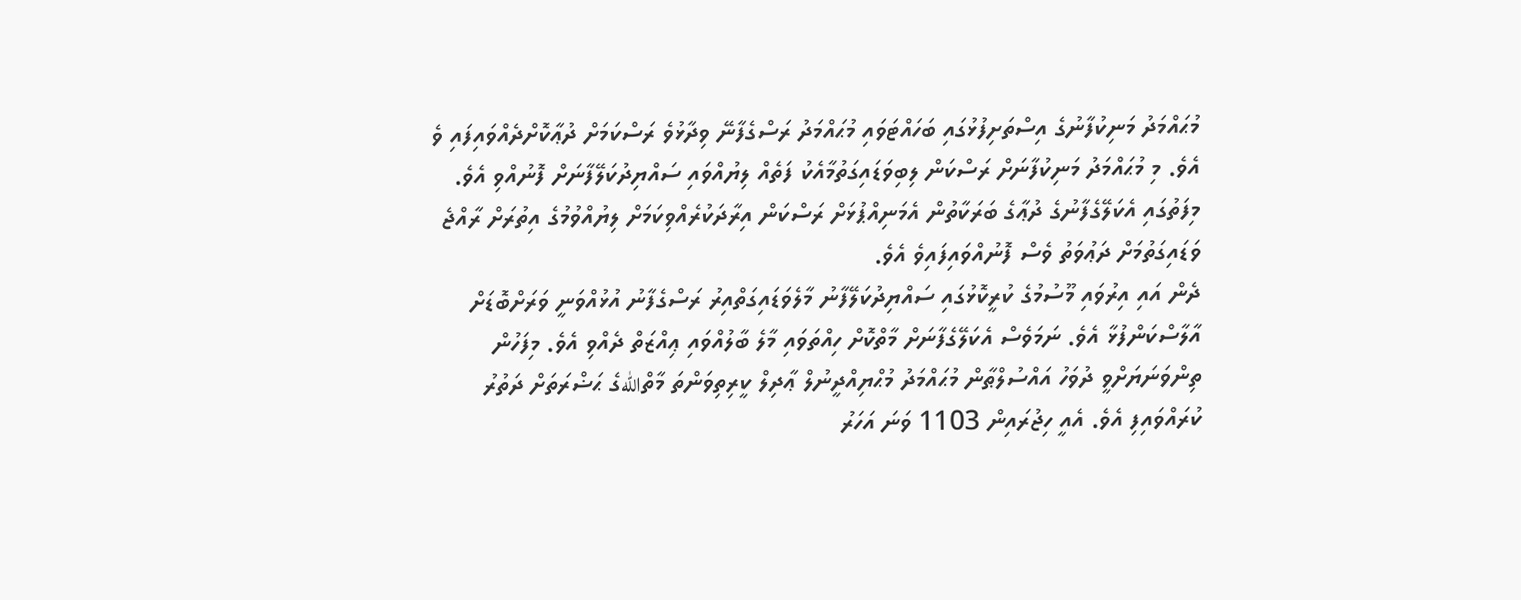މުޙައްމަދު މަނިކުފާނުގެ އިސްތަށިފުޅުގައި ބަހައްޓަވައި މުޙައްމަދު ރަސްގެފާނޭ ވިދާޅުވެ ރަސްކަމަށް ދުޢާކޮށްދެއްވައިފައި ވެ އެވެ. މި މުޙައްމަދު މަނިކުފާނަށް ރަސްކަން ލިބިވަޑައިގަތުމާއެކު ފަތެއް ލިޔުއްވައި ސައްޔިދުކަލޭފާނަށް ފޮނުއްވި އެވެ. މިފަތުގައި އެކަލޭގެފާނުގެ ދުޢާގެ ބަރަކާތުން އެމަނިއްޕުޅަށް ރަސްކަން އިރާދަކުރެއްވިކަމަށް ލިޔުއްވުމުގެ އިތުރަށް ރާއްޖެ ވަޑައިގަތުމަށް ދަޢުވަތު ވެސް ފޮނުއްވައިފައިވެ އެވެ.
ދެން އައި އިރުވައި މޫސުމުގެ ކުރީކޮޅުގައި ސައްޔިދުކަލޭފާނު މާލެވަޑައިގަތްއިރު ރަސްގެފާނު އުޅުއްވަނީ ވަރަށްބޮޑަށް އާލާސްކަންފުޅާ އެވެ. ނަމަވެސް އެކަލޭގެފާނަށް މާތްކޮށް ހިއްތަވައި މާލެ ބާލުއްވައި ޢިއްޒަތް ދެއްވި އެވެ. މިފަހުން ތިންވަނަޔަށްވީ ދުވަހު އައްސުލްޠާން މުޙައްމަދު މުޙްޔިއްދީނުލް ޢާދިލް ކީރިތިވަންތަ މާތްاللهގެ ޙަޟްރަތަށް ދަތުރު ކުރައްވައިފި އެވެ. އެއީ ހިޖުރައިން 1103 ވަނަ އަހަރު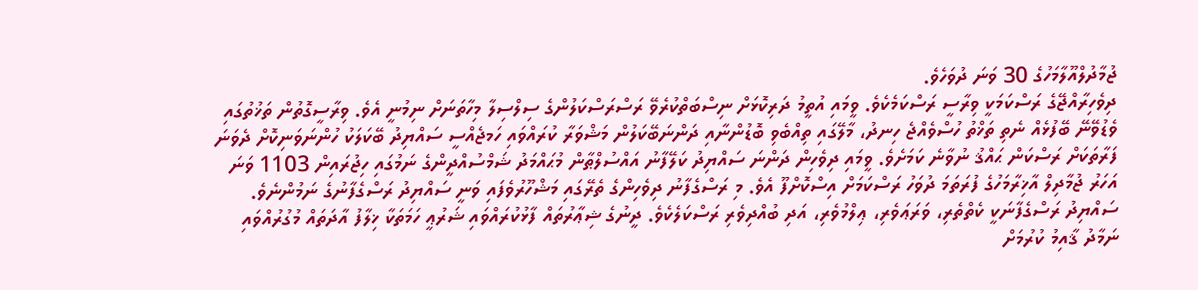ޖުމާދުލްއޫލާމަހުގެ 30 ވަނަ ދުވަހެވެ.
ދިވެހިރާއްޖޭގެ ރަސްކަމަކީ ވިރާސީ ރަސްކަމެކެވެ. ވީމައި އުތީމު ދަރިކޮޅަށް ނިސްބަތްކުރެވޭ ރަސްރަސްކަލުންގެ ސިލްސިލާ މިހާތަނަށް ނިމުނީ އެވެ. ވިރާސީގޮތުން ތަޚުތުގައި ވެޑުވޭނޭ ބޭފުޅެއް ނެތި ތަޚްތު ހުސްވެއްޖެ ހިނދު، މާލޭގައި ތިއްބެވި ބޮޑުންނާއި ދަންނަބޭކަލުން މަޝްވަރާ ކުރައްވައި ހަމޖެއްސީ ސައްޔިދު ބޭކަލަކު ހުންނަވަނިކޮށް ދެވަނަ ފަރާތަކަށް ރަސްކަން ޙައްޤު ނުވާނެ ކަމަށެވެ. ވީމައި ދިވެހިން ދަންނަ ސައްޔިދު ކަލޭފާނު އައްސުލްޠާން މުޙައްމަދު ޝަމްސުއްދީންގެ ނަމުގައި ހިޖުރައިން 1103 ވަނަ އަހަރު ޖުމާދިލް އާޚިރާމަހުގެ ފުރަތަމަ ދުވަހު ރަސްކަމަށް އިސްކޮށްފޫ އެވެ. މި ރަސްގެފާނު ދިވެހިންގެ ތެރޭގައި މަޝްހޫރުވެފައި ވަނީ ސައްޔިދު ރަސްގެފާނުގެ ނަމުންނެވެ. ސައްޔިދު ރަސްގެފާނަކީ ކެތްތެރި، ވަރަޢަވެރި، ޢިލްމުވެރި، އަދި ބުއްދިވެރި ރަސްކަލެކެވެ. ދީނުގެ ޝިޢާރުތައް ފާޅުކުރައްވައި ޝަރުޢީ ހަމަތަކާ ޚިލާފު އާދަތައް މުގުރުއްވައި ނަމާދު ޤާއިމު ކުރުމަށް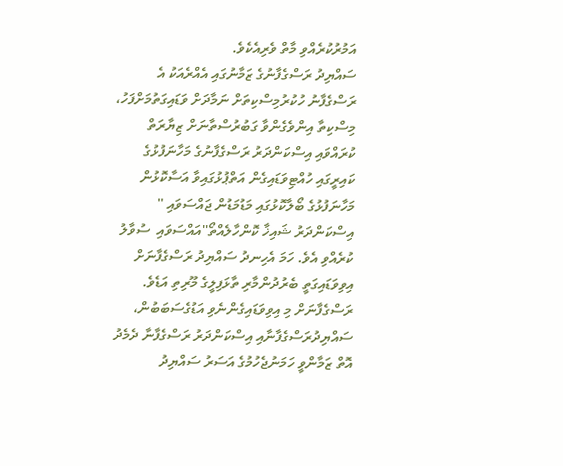އަމުރުކުރެއްވި މާތް ވެރިއެކެވެ.
ސައްޔިދު ރަސްގެފާނުގެ ޒަމާނުގައި އެއްރެއަކު އެ ރަސްގެފާނު ހުކުރުމިސްކިތަށް ނަމާދަށް ވަޑައިގަތުމަށްފަހު، މިސްކިތާ އިންވެގެންވާ ގަބުރުސްތާނަށް ޒިޔާރަތް ކުރައްވައި އިސްކަންދަރު ރަސްގެފާނުގެ މަހާނަފުޅުގެ ކައިރީގައި ހުއްޓިވަޑައިގެން އަތްޕުޅުގައިވާ އަސާކޮޅުން މަހާނަފުޅުގެ ބޯލާކޮޅުގައި މަޑުމަޑުން ޖައްސަވައި '' އިސްކަންދަރު ޝައިޚާ ކޮންހާލެއްތޯ''އައްސަވައި  ސުވާލު ކުރެއްވި އެވެ. ހަމަ އެހިނދު ސައްޔިދު ރަސްގެފާނަށް އިވިވަޑައިގަތީ ބެރުދުންމާރި ތާޅަފިލީގެ މޫރިތި އަޑެވެ.
ރަސްގެފާނަށް މި އިވިވަޑައިގެންނެވި އަޑުގެސަބަބުން، ސައްޔިދުރަސްގެފާނާއި އިސްކަންދަރު ރަސްގެފާނާ ދެމެދު އޮތް ޒަމާންވީ ހަމަނުޖެހުމުގެ އަސަރު ސައްޔިދު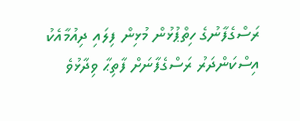ރަސްގެފާނުގެ ހިތްޕުޅުން މުޅިން ފިލައި ދިއުމާއެކު އިސްކަންދަރު ރަސްގެފާނަށް ފާތިޙާ ވިދާޅުވެ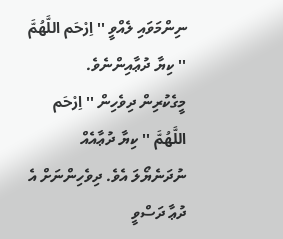ނިންމަވައި ލެއްވީ '' اِرْحَم اللَّهُمَّ '' ކިޔާ ދުޢާއިންނެވެ.
މީގެކުރިން ދިވެހިން '' اِرْحَم اللَّهُمَّ '' ކިޔާ ދުޢާއެއް ނުދަނެޔޯލަ އެވެ. ދިވެހިންނަށް އެ ދުޢާ ދަސްވީ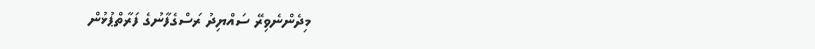މިދެންނެވިރޭ ސައްޔިދު ރަސްގެފާނުގެ ފަރާތްޕުޅުން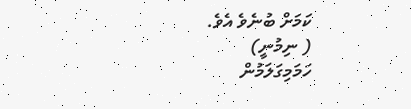ކަމަށް ބުނެވެ އެވެ.
( ނިމުނީ)
ހަމަމިގަލަމުން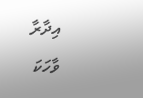އިދާރާ
ވާހަކަ